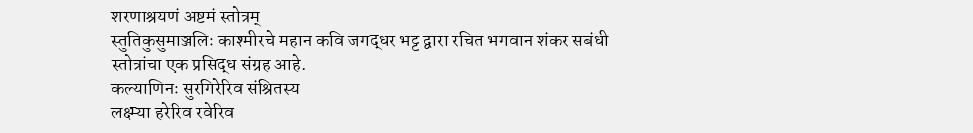शरणाश्रयणं अष्टमं स्तोत्रम्
स्तुतिकुसुमाञ्जलिः काश्मीरचे महान कवि जगद्धर भट्ट द्वारा रचित भगवान शंकर सबंधी स्तोत्रांचा एक प्रसिद्ध संग्रह आहे.
कल्याणिनः सुरगिरेरिव संश्रितस्य
लक्ष्म्या हरेरिव रवेरिव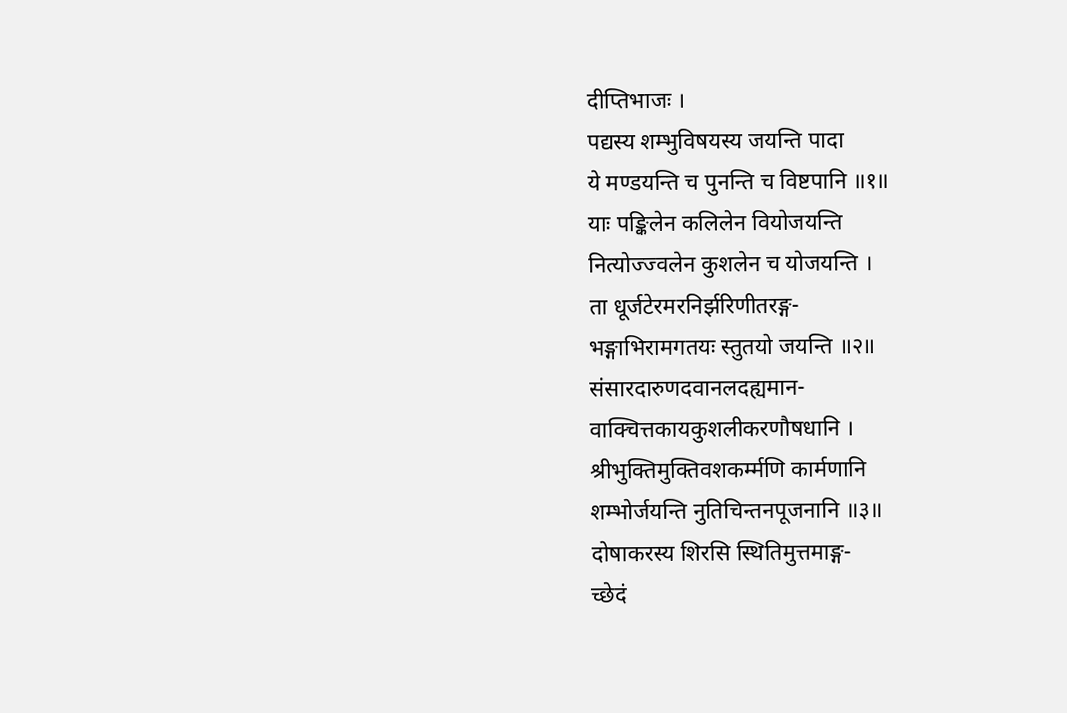दीप्तिभाजः ।
पद्यस्य शम्भुविषयस्य जयन्ति पादा
ये मण्डयन्ति च पुनन्ति च विष्टपानि ॥१॥
याः पङ्किलेन कलिलेन वियोजयन्ति
नित्योज्ज्वलेन कुशलेन च योजयन्ति ।
ता धूर्जटेरमरनिर्झरिणीतरङ्ग-
भङ्गाभिरामगतयः स्तुतयो जयन्ति ॥२॥
संसारदारुणदवानलदह्यमान-
वाक्चित्तकायकुशलीकरणौषधानि ।
श्रीभुक्तिमुक्तिवशकर्म्मणि कार्मणानि
शम्भोर्जयन्ति नुतिचिन्तनपूजनानि ॥३॥
दोषाकरस्य शिरसि स्थितिमुत्तमाङ्ग-
च्छेदं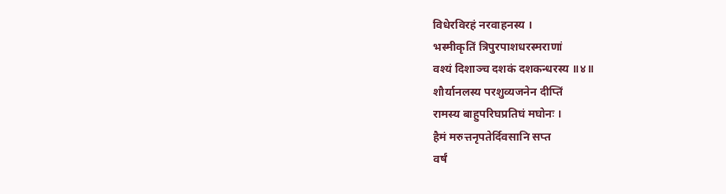विधेरविरहं नरवाहनस्य ।
भस्मीकृतिं त्रिपुरपाशधरस्मराणां
वश्यं दिशाञ्च दशकं दशकन्धरस्य ॥४॥
शौर्यानलस्य परशुव्यजनेन दीप्तिं
रामस्य बाहुपरिघप्रतिघं मघोनः ।
हैमं मरुत्तनृपतेर्दिवसानि सप्त
वर्षं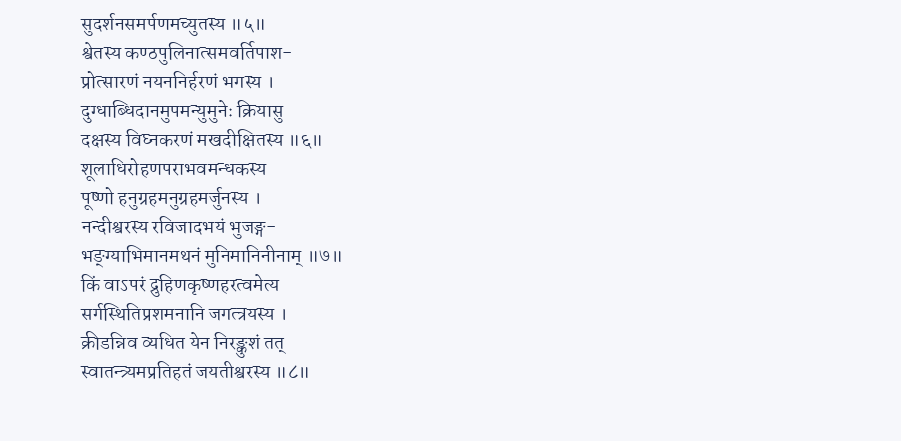सुदर्शनसमर्पणमच्युतस्य ॥५॥
श्वेतस्य कण्ठपुलिनात्समवर्तिपाश-
प्रोत्सारणं नयननिर्हरणं भगस्य ।
दुग्धाब्धिदानमुपमन्युमुनेः क्रियासु
दक्षस्य विघ्नकरणं मखदीक्षितस्य ॥६॥
शूलाधिरोहणपराभवमन्धकस्य
पूष्णो हनुग्रहमनुग्रहमर्जुनस्य ।
नन्दीश्वरस्य रविजादभयं भुजङ्ग-
भङ्ग्याभिमानमथनं मुनिमानिनीनाम् ॥७॥
किं वाऽपरं द्रुहिणकृष्णहरत्वमेत्य
सर्गस्थितिप्रशमनानि जगत्त्रयस्य ।
क्रीडन्निव व्यधित येन निरङ्कुशं तत्
स्वातन्त्र्यमप्रतिहतं जयतीश्वरस्य ॥८॥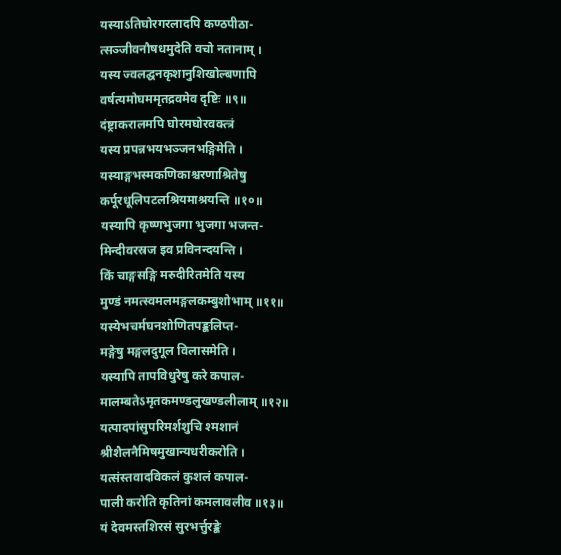यस्याऽतिघोरगरलादपि कण्ठपीठा-
त्सञ्जीवनौषधमुदेति वचो नतानाम् ।
यस्य ज्वलद्घनकृशानुशिखोल्बणापि
वर्षत्यमोघममृतद्रवमेव दृष्टिः ॥९॥
दंष्ट्राकरालमपि घोरमघोरवक्त्त्रं
यस्य प्रपन्नभयभञ्जनभङ्गिमेति ।
यस्याङ्गभस्मकणिकाश्चरणाश्रितेषु
कर्पूरधूलिपटलश्रियमाश्रयन्ति ॥१०॥
यस्यापि कृष्णभुजगा भुजगा भजन्त-
मिन्दीवरस्रज इव प्रविनन्दयन्ति ।
किं चाङ्गसङ्गि मरुदीरितमेति यस्य
मुण्डं नमत्स्वमलमङ्गलकम्बुशोभाम् ॥११॥
यस्येभचर्मघनशोणितपङ्कलिप्त-
मङ्गेषु मङ्गलदुगूल विलासमेति ।
यस्यापि तापविधुरेषु करे कपाल-
मालम्बतेऽमृतकमण्डलुखण्डलीलाम् ॥१२॥
यत्पादपांसुपरिमर्शशुचि श्मशानं
श्रीशैलनैमिषमुखान्यधरीकरोति ।
यत्संस्तवादविकलं कुशलं कपाल-
पाली करोति कृतिनां कमलावलीव ॥१३॥
यं देवमस्तशिरसं सुरभर्त्तुरङ्के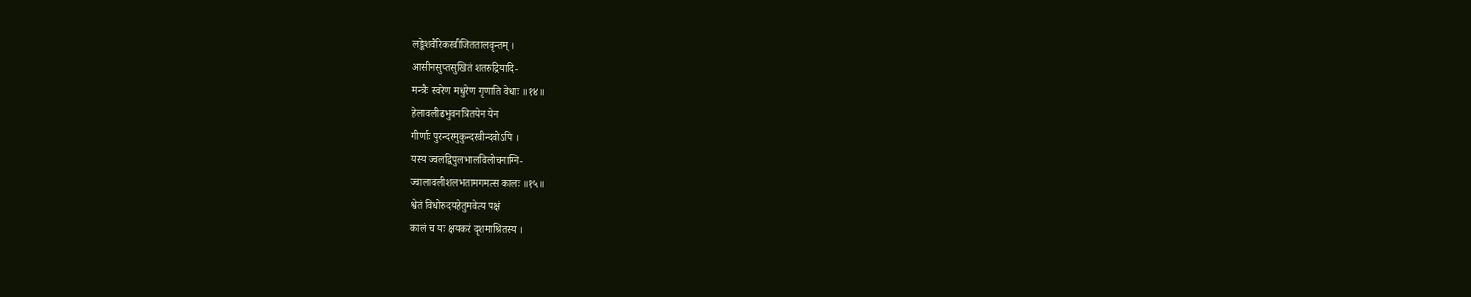लङ्केशवैरिकरवीजिततालवृन्तम् ।
आसीनसुप्तसुखितं शतरुद्रियादि-
मन्त्रैः स्वरेण मधुरेण गृणाति वेधाः ॥१४॥
हेलावलीढभुवनत्रितयेन येन
गीर्णाः पुरन्दरमुकुन्दरवीन्दवोऽपि ।
यस्य ज्वलद्विपुलभालविलोचनाग्नि-
ज्वालावलीशलभतामगमत्स कालः ॥१५॥
श्वेतं विधोरुदयहेतुमवेत्य पक्षं
कालं च यः क्षयकरं दृशमाश्रितस्य ।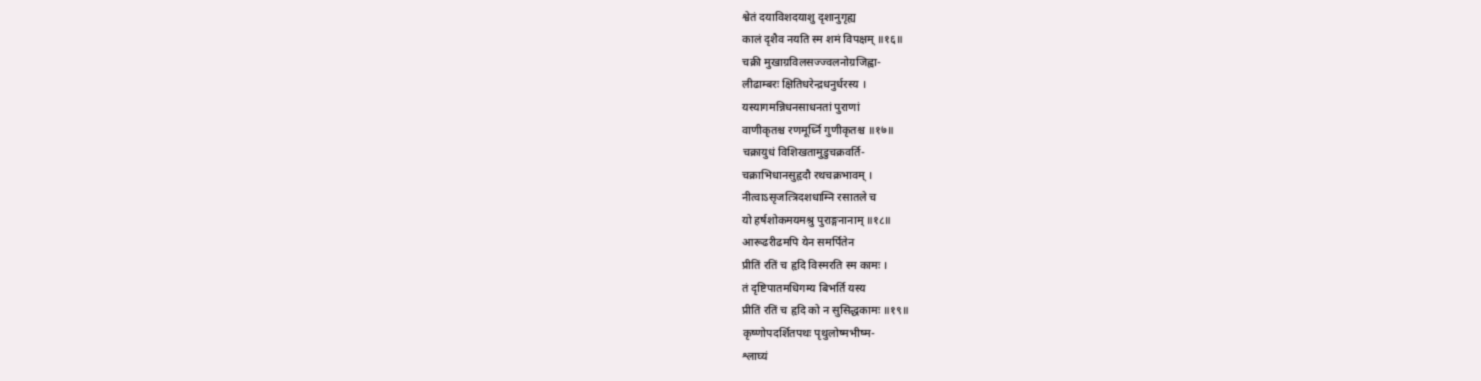श्वेतं दयाविशदयाशु दृशानुगृह्य
कालं दृशैव नयति स्म शमं विपक्षम् ॥१६॥
चक्री मुखाग्रविलसज्ज्वलनोग्रजिह्वा-
लीढाम्बरः क्षितिधरेन्द्रधनुर्धरस्य ।
यस्यागमन्निधनसाधनतां पुराणां
वाणीकृतश्च रणमूर्ध्नि गुणीकृतश्च ॥१७॥
चक्रायुधं विशिखतामुडुचक्रवर्ति-
चक्राभिधानसुहृदौ रथचक्रभावम् ।
नीत्वाऽसृजत्त्रिदशधाम्नि रसातले च
यो हर्षशोकमयमश्रु पुराङ्गनानाम् ॥१८॥
आरूढरीढमपि येन समर्पितेन
प्रीतिं रतिं च हृदि विस्मरति स्म कामः ।
तं दृष्टिपातमधिगम्य बिभर्ति यस्य
प्रीतिं रतिं च हृदि को न सुसिद्धकामः ॥१९॥
कृष्णोपदर्शितपथः पृथुलोष्मभीष्म-
श्लाघ्यं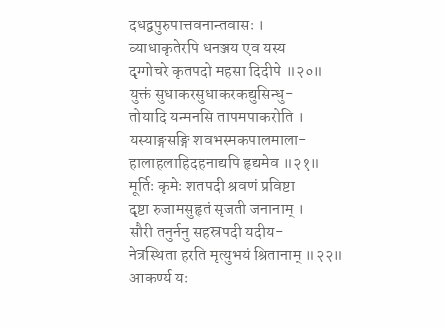दधद्वपुरुपात्तवनान्तवासः ।
व्याधाकृतेरपि धनञ्जय एव यस्य
दृग्गोचरे कृतपदो महसा दिदीपे ॥२०॥
युक्तं सुधाकरसुधाकरकद्युसिन्धु-
तोयादि यन्मनसि तापमपाकरोति ।
यस्याङ्गसङ्गि शवभस्मकपालमाला-
हालाहलाहिदहनाद्यपि हृद्यमेव ॥२१॥
मूर्तिः कृमेः शतपदी श्रवणं प्रविष्टा
दृष्टा रुजामसुहृतं सृजती जनानाम् ।
सौरी तनुर्ननु सहस्रपदी यदीय-
नेत्रस्थिता हरति मृत्युभयं श्रितानाम् ॥२२॥
आकर्ण्य यः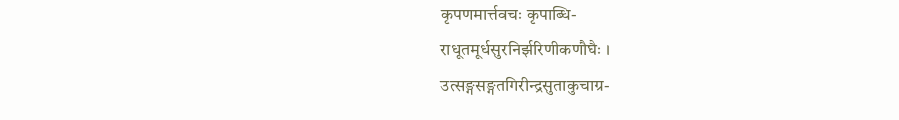कृपणमार्त्तवचः कृपाब्धि-
राधूतमूर्धसुरनिर्झरिणीकणौघैः ।
उत्सङ्गसङ्गतगिरीन्द्रसुताकुचाग्र-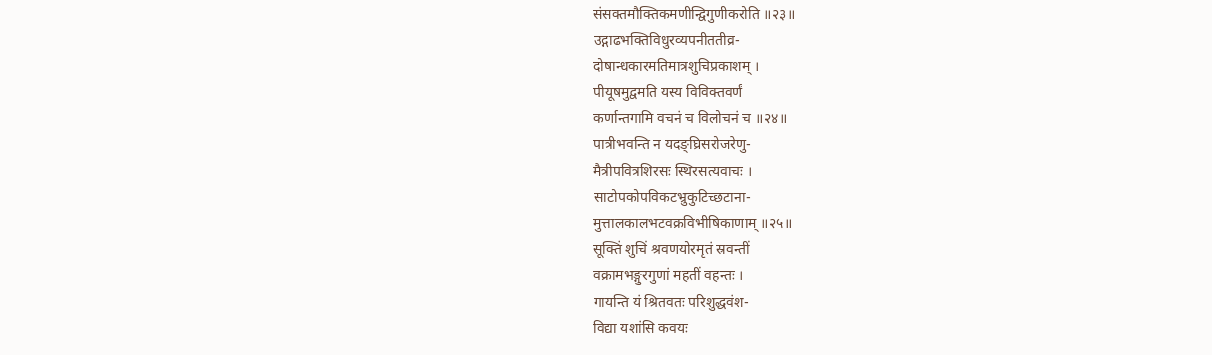संसक्तमौक्तिकमणीन्द्विगुणीकरोति ॥२३॥
उद्गाढभक्तिविधुरव्यपनीततीव्र-
दोषान्धकारमतिमात्रशुचिप्रकाशम् ।
पीयूषमुद्वमति यस्य विविक्तवर्णं
कर्णान्तगामि वचनं च विलोचनं च ॥२४॥
पात्रीभवन्ति न यदङ्घ्रिसरोजरेणु-
मैत्रीपवित्रशिरसः स्थिरसत्यवाचः ।
साटोपकोपविकटभ्रुकुटिच्छटाना-
मुत्तालकालभटवक्रविभीषिकाणाम् ॥२५॥
सूक्तिं शुचिं श्रवणयोरमृतं स्रवन्तीं
वक्रामभङ्गुरगुणां महतीं वहन्तः ।
गायन्ति यं श्रितवतः परिशुद्धवंश-
विद्या यशांसि कवयः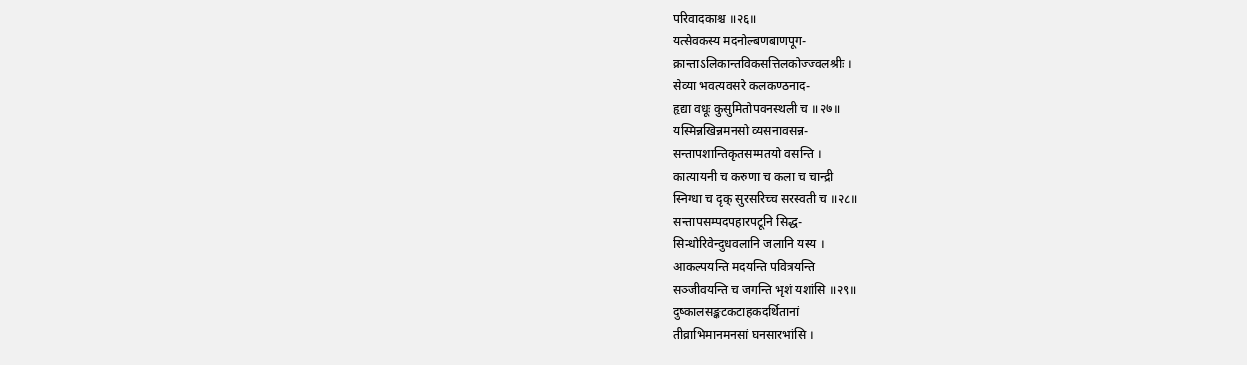परिवादकाश्च ॥२६॥
यत्सेवकस्य मदनोल्बणबाणपूग-
क्रान्ताऽलिकान्तविकसत्तिलकोज्ज्वलश्रीः ।
सेव्या भवत्यवसरे कलकण्ठनाद-
हृद्या वधूः कुसुमितोपवनस्थली च ॥२७॥
यस्मिन्नखिन्नमनसो व्यसनावसन्न-
सन्तापशान्तिकृतसम्मतयो वसन्ति ।
कात्यायनी च करुणा च कला च चान्द्री
स्निग्धा च दृक् सुरसरिच्च सरस्वती च ॥२८॥
सन्तापसम्पदपहारपटूनि सिद्ध-
सिन्धोरिवेन्दुधवलानि जलानि यस्य ।
आकल्पयन्ति मदयन्ति पवित्रयन्ति
सञ्जीवयन्ति च जगन्ति भृशं यशांसि ॥२९॥
दुष्कालसङ्कटकटाहकदर्थितानां
तीव्राभिमानमनसां घनसारभांसि ।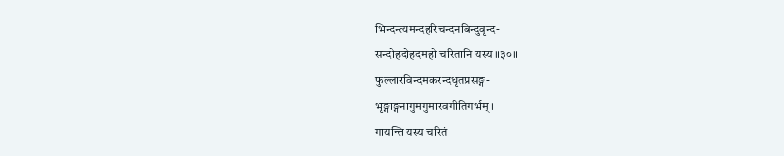भिन्दन्त्यमन्दहरिचन्दनबिन्दुवृन्द-
सन्दोहदोहदमहो चरितानि यस्य ॥३०॥
फुल्लारविन्दमकरन्दधृतप्रसङ्ग-
भृङ्गाङ्गनागुमगुमारवगीतिगर्भम् ।
गायन्ति यस्य चरितं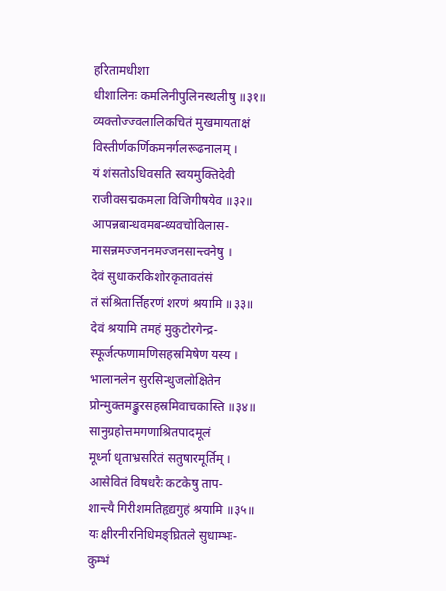हरितामधीशा
धीशालिनः कमलिनीपुलिनस्थलीषु ॥३१॥
व्यक्तोज्ज्वलालिकचितं मुखमायताक्षं
विस्तीर्णकर्णिकमनर्गलरूढनालम् ।
यं शंसतोऽधिवसति स्वयमुक्तिदेवी
राजीवसद्मकमला विजिगीषयेव ॥३२॥
आपन्नबान्धवमबन्ध्यवचोविलास-
मासन्नमज्जननमज्जनसान्त्वनेषु ।
देवं सुधाकरकिशोरकृतावतंसं
तं संश्रितार्त्तिहरणं शरणं श्रयामि ॥३३॥
देवं श्रयामि तमहं मुकुटोरगेन्द्र-
स्फूर्जत्फणामणिसहस्रमिषेण यस्य ।
भालानलेन सुरसिन्धुजलोक्षितेन
प्रोन्मुक्तमङ्कुरसहस्रमिवाचकास्ति ॥३४॥
सानुग्रहोत्तमगणाश्रितपादमूलं
मूर्ध्ना धृताभ्रसरितं सतुषारमूर्तिम् ।
आसेवितं विषधरैः कटकेषु ताप-
शान्त्यै गिरीशमतिहृद्यगुहं श्रयामि ॥३५॥
यः क्षीरनीरनिधिमङ्घ्रितले सुधाम्भः-
कुम्भं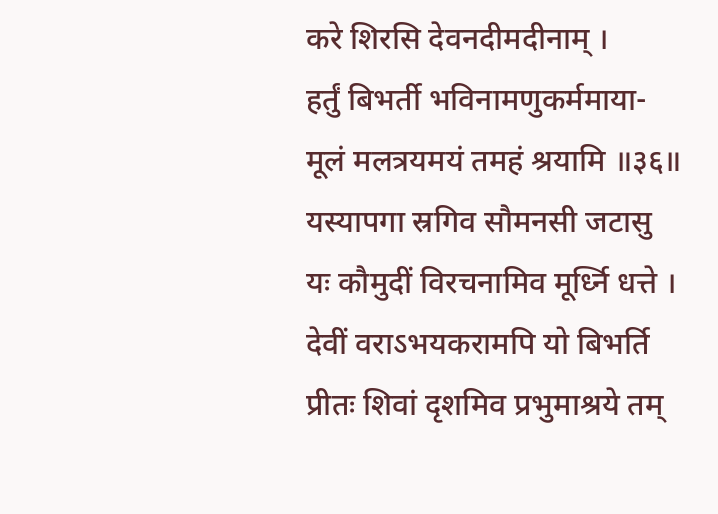करे शिरसि देवनदीमदीनाम् ।
हर्तुं बिभर्ती भविनामणुकर्ममाया-
मूलं मलत्रयमयं तमहं श्रयामि ॥३६॥
यस्यापगा स्रगिव सौमनसी जटासु
यः कौमुदीं विरचनामिव मूर्ध्नि धत्ते ।
देवीं वराऽभयकरामपि यो बिभर्ति
प्रीतः शिवां दृशमिव प्रभुमाश्रये तम्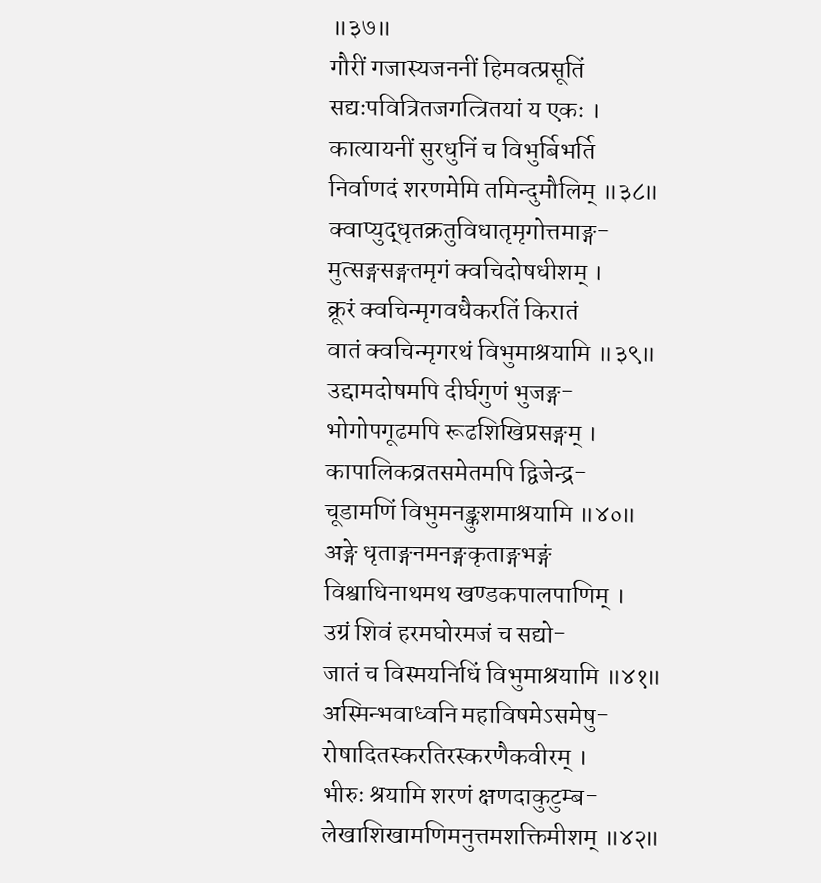॥३७॥
गौरीं गजास्यजननीं हिमवत्प्रसूतिं
सद्यःपवित्रितजगत्त्रितयां य एकः ।
कात्यायनीं सुरधुनिं च विभुर्बिभर्ति
निर्वाणदं शरणमेमि तमिन्दुमौलिम् ॥३८॥
क्वाप्युद्धृतक्रतुविधातृमृगोत्तमाङ्ग-
मुत्सङ्गसङ्गतमृगं क्वचिदोषधीशम् ।
क्रूरं क्वचिन्मृगवधैकरतिं किरातं
वातं क्वचिन्मृगरथं विभुमाश्रयामि ॥३९॥
उद्दामदोषमपि दीर्घगुणं भुजङ्ग-
भोगोपगूढमपि रूढशिखिप्रसङ्गम् ।
कापालिकव्रतसमेतमपि द्विजेन्द्र-
चूडामणिं विभुमनङ्कुशमाश्रयामि ॥४०॥
अङ्गे धृताङ्गनमनङ्गकृताङ्गभङ्गं
विश्वाधिनाथमथ खण्डकपालपाणिम् ।
उग्रं शिवं हरमघोरमजं च सद्यो-
जातं च विस्मयनिधिं विभुमाश्रयामि ॥४१॥
अस्मिन्भवाध्वनि महाविषमेऽसमेषु-
रोषादितस्करतिरस्करणैकवीरम् ।
भीरुः श्रयामि शरणं क्षणदाकुटुम्ब-
लेखाशिखामणिमनुत्तमशक्तिमीशम् ॥४२॥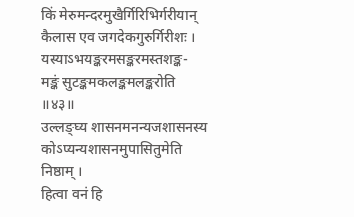किं मेरुमन्दरमुखैर्गिरिभिर्गरीयान्
कैलास एव जगदेकगुरुर्गिरीशः ।
यस्याऽभयङ्करमसङ्करमस्तशङ्क-
मङ्कं सुटङ्कमकलङ्कमलङ्करोति ॥४३॥
उल्लङ्घ्य शासनमनन्यजशासनस्य
कोऽप्यन्यशासनमुपासितुमेति निष्ठाम् ।
हित्वा वनं हि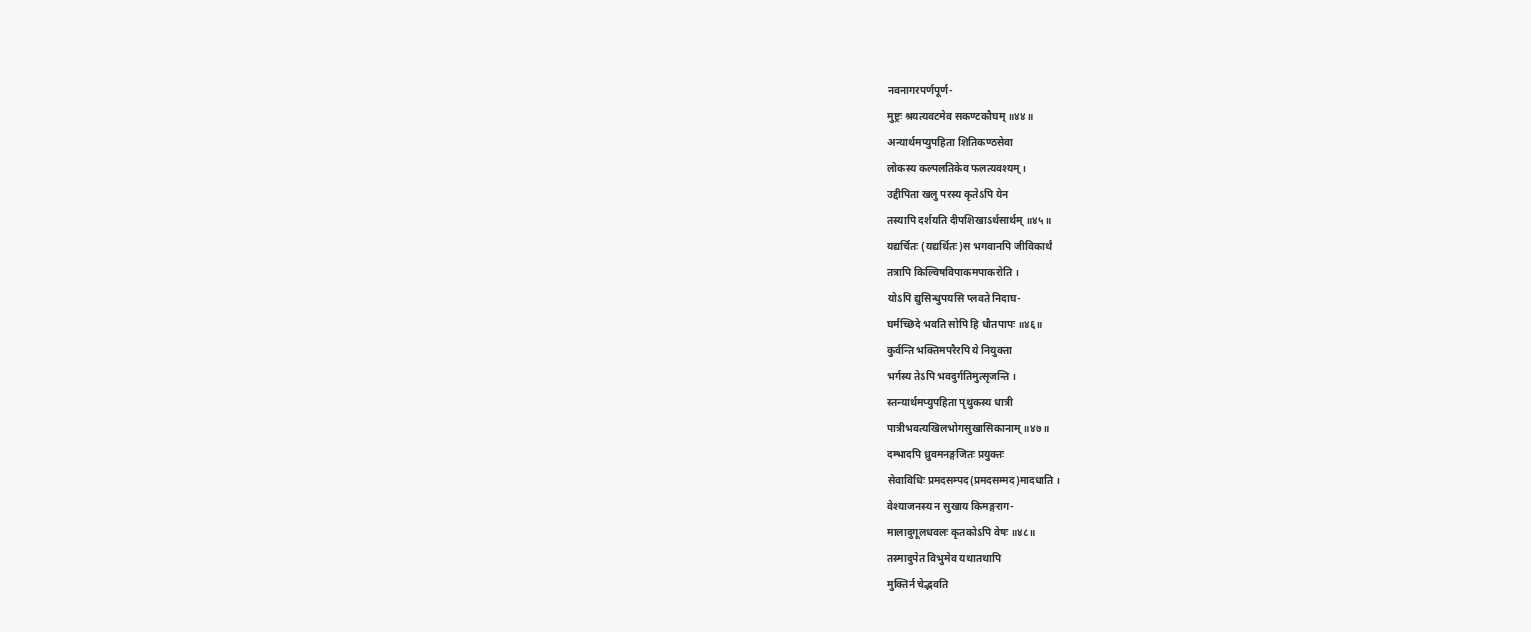नवनागरपर्णपूर्ण-
मुष्ट्रः श्रयत्यवटमेव सकण्टकौघम् ॥४४॥
अन्यार्थमप्युपहिता शितिकण्ठसेवा
लोकस्य कल्पलतिकेव फलत्यवश्यम् ।
उद्दीपिता खलु परस्य कृतेऽपि येन
तस्यापि दर्शयति दीपशिखाऽर्थसार्थम् ॥४५॥
यद्यर्चितः (यद्यर्थितः)स भगवानपि जीविकार्थं
तत्रापि किल्विषविपाकमपाकरोति ।
योऽपि द्युसिन्धुपयसि प्लवते निदाघ-
घर्मच्छिदे भवति सोपि हि धौतपापः ॥४६॥
कुर्वन्ति भक्तिमपरैरपि ये नियुक्ता
भर्गस्य तेऽपि भवदुर्गतिमुत्सृजन्ति ।
स्तन्यार्थमप्युपहिता पृथुकस्य धात्री
पात्रीभवत्यखिलभोगसुखासिकानाम् ॥४७॥
दम्भादपि ध्रुवमनङ्गजितः प्रयुक्तः
सेवाविधिः प्रमदसम्पद(प्रमदसम्मद)मादधाति ।
वेश्याजनस्य न सुखाय किमङ्गराग-
मालादुगूलधवलः कृतकोऽपि वेषः ॥४८॥
तस्मादुपेत विभुमेव यथातथापि
मुक्तिर्न चेद्भवति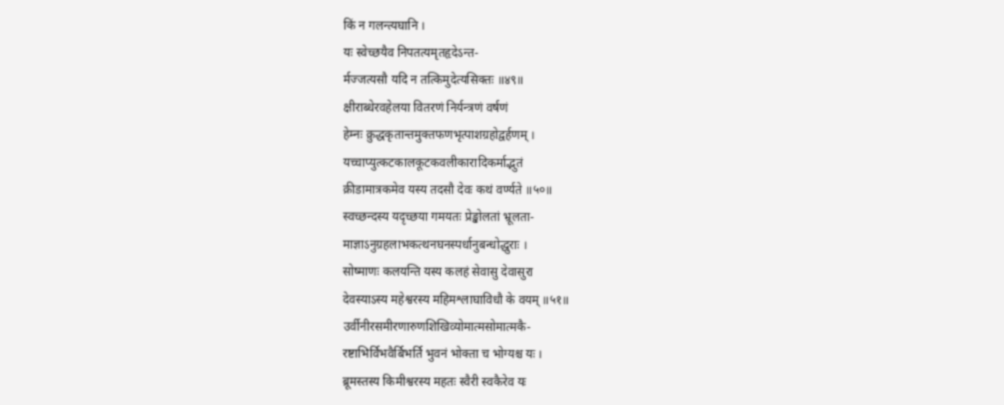किं न गलन्त्यघानि ।
यः स्वेच्छयैव निपतत्यमृतहृदेऽन्त-
र्मज्जत्यसौ यदि न तत्किमुदेत्यसिक्तः ॥४९॥
क्षीराब्धेरवहेलया वितरणं निर्यन्त्रणं वर्षणं
हेम्नः क्रुद्धकृतान्तमुक्तफणभृत्पाशग्रहोद्वर्हणम् ।
यच्चाप्युत्कटकालकूटकवलीकारादिकर्माद्भुतं
क्रीडामात्रकमेव यस्य तदसौ देवः कथं वर्ण्यते ॥५०॥
स्वच्छन्दस्य यदृच्छया गमयतः प्रेङ्खोलतां भ्रूलता-
माज्ञाऽनुग्रहलाभकत्थनघनस्पर्धानुबन्धोद्धुराः ।
सोष्माणः कलयन्ति यस्य कलहं सेवासु देवासुरा
देवस्याऽस्य महेश्वरस्य महिमश्लाघाविधौ के वयम् ॥५१॥
उर्वीनीरसमीरणारुणशिखिव्योमात्मसोमात्मकै-
रष्टाभिर्विभवैर्बिभर्ति भुवनं भोक्ता च भोग्यश्च यः ।
ब्रूमस्तस्य किमीश्वरस्य महतः स्वैरी स्वकैरेव यः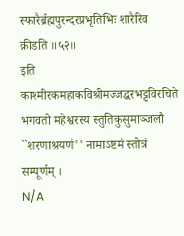स्फारैर्ब्रह्मपुरन्दरप्रभृतिभिः शारैरिव क्रीडति ॥५२॥
इति काश्मीरकमहाकविश्रीमज्जद्धरभट्टविरचिते
भगवतो महेश्वरस्य स्तुतिकुसुमाञ्जलौ
``शरणाश्रयणं'' नामाऽष्टमं स्तोत्रं सम्पूर्णम् ।
N/A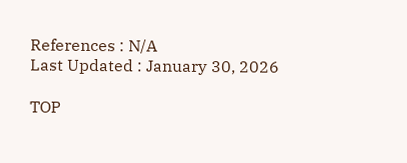References : N/A
Last Updated : January 30, 2026

TOP